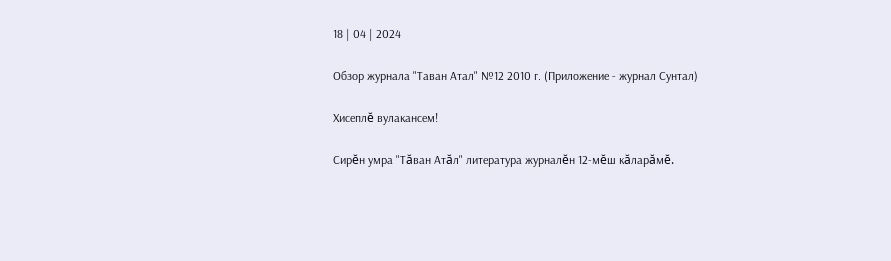18 | 04 | 2024

Обзор журнала "Таван Атал" №12 2010 г. (Приложение - журнал Сунтал)

Хисеплĕ вулакансем!

Сирĕн умра "Тăван Атăл" литература журналĕн 12-мĕш кăларăмĕ.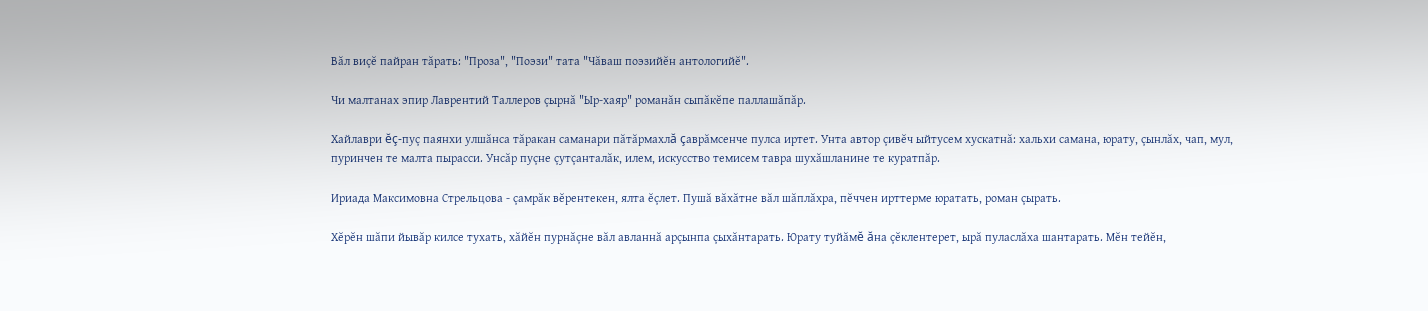Вăл виçĕ пайран тăрать: "Проза", "Поэзи" тата "Чăваш поэзийĕн антологийĕ".

Чи малтанах эпир Лаврентий Таллеров çырнă "Ыр-хаяр" романăн сыпăкĕпе паллашăпăр.

Хайлаври ĕç-пуç паянхи улшăнса тăракан саманари пăтăрмахлă çаврăмсенче пулса иртет. Унта автор çивĕч ыйтусем хускатнă: хальхи самана, юрату, çынлăх, чап, мул, пуринчен те малта пырасси. Унсăр пуçне çутçанталăк, илем, искусство темисем тавра шухăшланине те куратпăр.

Ириада Максимовна Стрельцова - çамрăк вĕрентекен, ялта ĕçлет. Пушă вăхăтне вăл шăплăхра, пĕччен ирттерме юратать, роман çырать.

Хĕрĕн шăпи йывăр килсе тухать, хăйĕн пурнăçне вăл авланнă арçынпа çыхăнтарать. Юрату туйăмĕ ăна çĕклентерет, ырă пуласлăха шантарать. Мĕн тейĕн,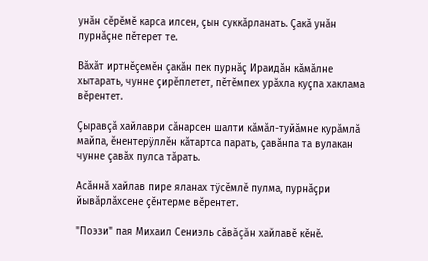унăн сĕрĕмĕ карса илсен, çын суккăрланать. Çакă унăн пурнăçне пĕтерет те.

Вăхăт иртнĕçемĕн çакăн пек пурнăç Ираидăн кăмăлне хытарать, чунне çирĕплетет, пĕтĕмпех урăхла куçпа хаклама вĕрентет.

Çыравçă хайлаври сăнарсен шалти кăмăл-туйăмне курăмлă майпа, ĕнентерÿллĕн кăтартса парать, çавăнпа та вулакан чунне çавăх пулса тăрать.

Асăннă хайлав пире яланах тÿсĕмлĕ пулма, пурнăçри йывăрлăхсене çĕнтерме вĕрентет.

"Поэзи" пая Михаил Сениэль сăвăçăн хайлавĕ кĕнĕ.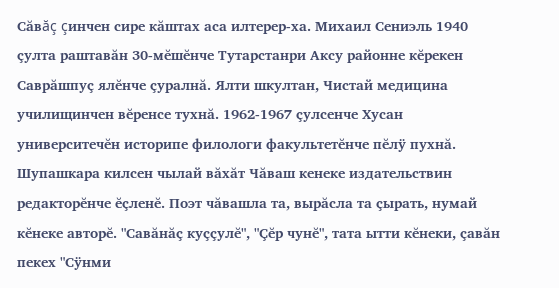Сăвăç çинчен сире кăштах аса илтерер-ха. Михаил Сениэль 1940 çулта раштавăн 30-мĕшĕнче Тутарстанри Аксу районне кĕрекен Саврăшпуç ялĕнче çуралнă. Ялти шкултан, Чистай медицина училищинчен вĕренсе тухнă. 1962-1967 çулсенче Хусан университечĕн историпе филологи факультетĕнче пĕлÿ пухнă. Шупашкара килсен чылай вăхăт Чăваш кенеке издательствин редакторĕнче ĕçленĕ. Поэт чăвашла та, вырăсла та çырать, нумай кĕнеке авторĕ. "Савăнăç куççулĕ", "Çĕр чунĕ", тата ытти кĕнеки, çавăн пекех "Сÿнми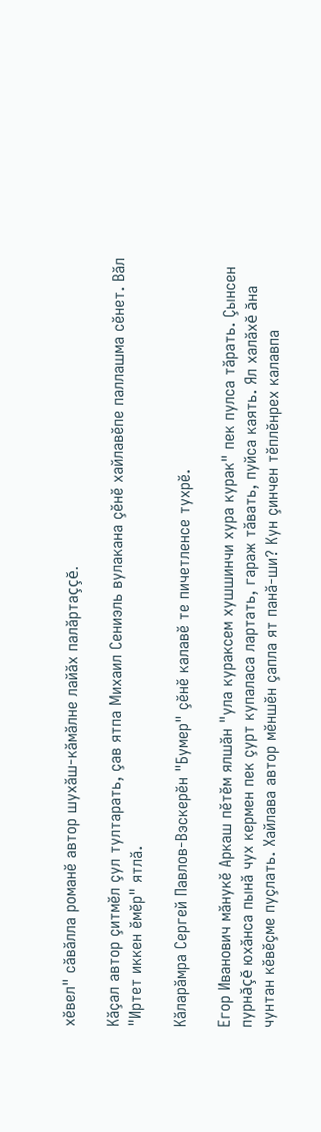хĕвел" сăвăлла романĕ автор шухăш-кăмăлне лайăх палăртаççĕ.

Кăçал автор çитмĕл çул тултарать, çав ятпа Михаил Сениэль вулакана çĕнĕ хайлавĕпе паллашма сĕнет. Вăл "Иртет иккен ĕмĕр" ятлă.

Кăларăмра Сергей Павлов-Вэскерĕн "Бумер" çĕнĕ калавĕ те пичетленсе тухрĕ.

Егор Иванович мăнукĕ Аркаш пĕтĕм ялшăн "ула кураксем хушшинчи хура курак" пек пулса тăрать. Çынсен пурнăçĕ юхăнса пынă чух кермен пек çурт купаласа лартать, гараж тăвать, пуйса каять. Ял халăхĕ ăна чунтан кĕвĕçме пуçлать. Хайлава автор мĕншĕн çапла ят панă-ши? Кун çинчен тĕплĕнрех калавпа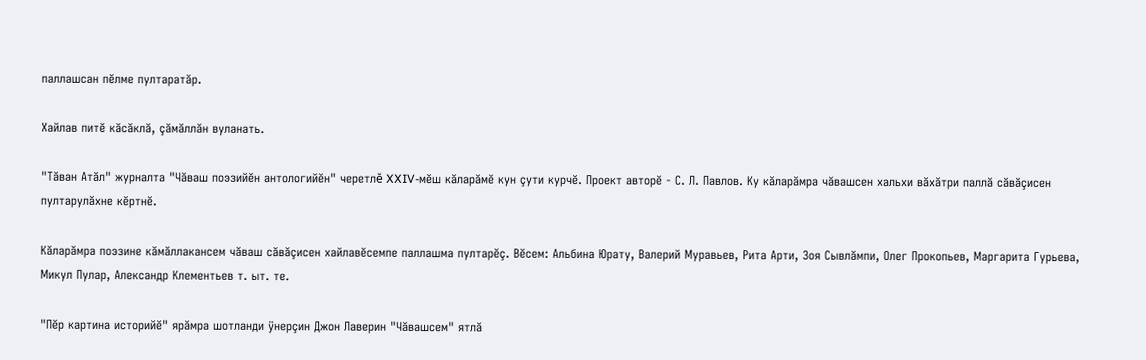паллашсан пĕлме пултаратăр.

Хайлав питĕ кăсăклă, çăмăллăн вуланать.

"Тăван Атăл" журналта "Чăваш поэзийĕн антологийĕн" черетлĕ XXIV-мĕш кăларăмĕ кун çути курчĕ. Проект авторĕ - С. Л. Павлов. Ку кăларăмра чăвашсен хальхи вăхăтри паллă сăвăçисен пултарулăхне кĕртнĕ.

Кăларăмра поэзине кăмăллакансем чăваш сăвăçисен хайлавĕсемпе паллашма пултарĕç. Вĕсем: Альбина Юрату, Валерий Муравьев, Рита Арти, Зоя Сывлăмпи, Олег Прокопьев, Маргарита Гурьева, Микул Пулар, Александр Клементьев т. ыт. те.

"Пĕр картина историйĕ" ярăмра шотланди ÿнерçин Джон Лаверин "Чăвашсем" ятлă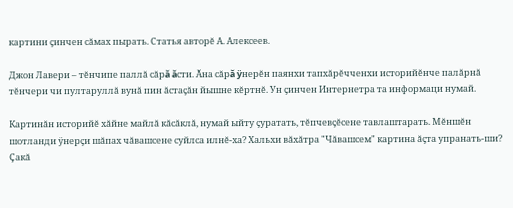картини çинчен сăмах пырать. Статья авторĕ А. Алексеев.

Джон Лавери – тĕнчипе паллă сăрă ăсти. Ӑна сăрă ÿнерĕн паянхи тапхăрĕчченхи историйĕнче палăрнă тĕнчери чи пултаруллă вунă пин ăстаçăн йышне кĕртнĕ. Ун çинчен Интернетра та информаци нумай.

Картинăн историйĕ хăйне майлă кăсăклă, нумай ыйту çуратать, тĕпчевçĕсене тавлаштарать. Мĕншĕн шотланди ÿнерçи шăпах чăвашсене суйлса илнĕ-ха? Хальхи вăхăтра "Чăвашсем" картина ăçта упранать-ши? Çакă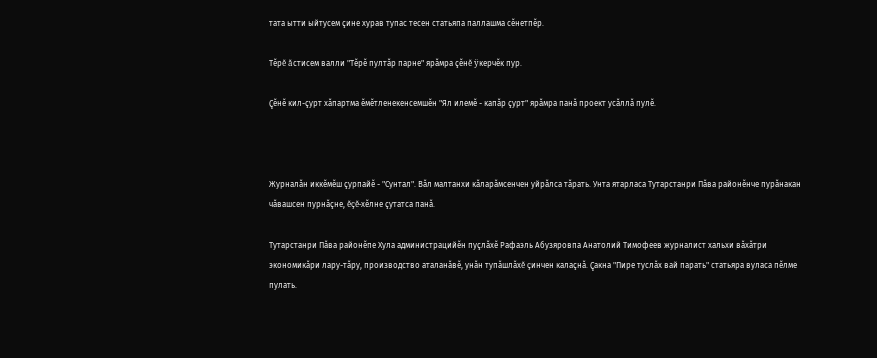тата ытти ыйтусем çине хурав тупас тесен статьяпа паллашма сĕнетпĕр.

Тĕрĕ ăстисем валли "Тĕрĕ пултăр парне" ярăмра çĕнĕ ÿкерчĕк пур.

Çĕнĕ кил-çурт хăпартма ĕмĕтленекенсемшĕн "Ял илемĕ - капăр çурт" ярăмра панă проект усăллă пулĕ.



Журналăн иккĕмĕш çурпайĕ - "Сунтал". Вăл малтанхи кăларăмсенчен уйрăлса тăрать. Унта ятарласа Тутарстанри Пăва районĕнче пурăнакан чăвашсен пурнăçне, ĕçĕ-хĕлне çутатса панă.

Тутарстанри Пăва районĕпе Хула администрацийĕн пуçлăхĕ Рафаэль Абузяровпа Анатолий Тимофеев журналист хальхи вăхăтри экономикăри лару-тăру, производство аталанăвĕ, унăн тупăшлăхĕ çинчен калаçнă. Çакна "Пире туслăх вай парать" статьяра вуласа пĕлме пулать.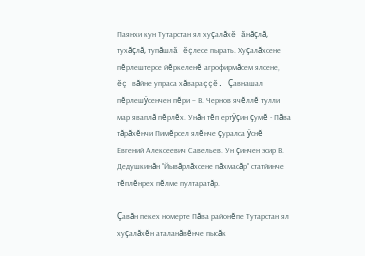Паянхи кун Тутарстан ял хуçалăхĕ ăнăçлă, тухăçлă, тупăшлă ĕçлесе пырать. Хуçалăхсене пĕрлештерсе йĕркеленĕ агрофирмăсем ялсене, ĕç вăйне упраса хăвараççĕ. Çавнашал пĕрлешÿсенчен пĕри – В. Чернов ячĕллĕ тулли мар яваплă пĕрлĕх. Унăн тĕп ертÿçин çумĕ - Пăва тăрăхĕнчи Пимĕрсел ялĕнче çуралса ÿснĕ Евгений Алексеевич Савельев. Ун çинчен эсир В. Дедушкинăн "Йывăрлăхсене пăхмасăр" статйинче тĕплĕнрех пĕлме пултаратăр.

Çавăн пекех номерте Пăва районĕпе Тутарстан ял хуçалăхĕн аталанăвĕнче пысăк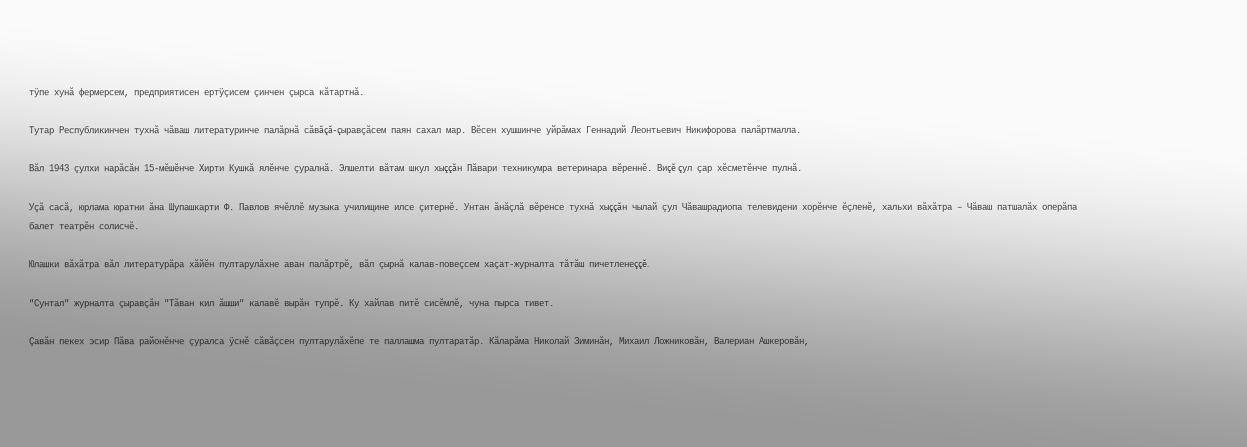тÿпе хунă фермерсем, предприятисен ертÿçисем çинчен çырса кăтартнă.

Тутар Республикинчен тухнă чăваш литературинче палăрнă сăвăçă-çыравçăсем паян сахал мар. Вĕсен хушшинче уйрăмах Геннадий Леонтьевич Никифорова палăртмалла.

Вăл 1943 çулхи нарăсăн 15-мĕшĕнче Хирти Кушкă ялĕнче çуралнă. Элшелти вăтам шкул хыççăн Пăвари техникумра ветеринара вĕреннĕ. Виçĕ çул çар хĕсметĕнче пулнă.

Уçă сасă, юрлама юратни ăна Шупашкарти Ф. Павлов ячĕллĕ музыка училищине илсе çитернĕ. Унтан ăнăçлă вĕренсе тухнă хыççăн чылай çул Чăвашрадиопа телевидени хорĕнче ĕçленĕ, хальхи вăхăтра – Чăваш патшалăх оперăпа балет театрĕн солисчĕ.

Юлашки вăхăтра вăл литературăра хăйĕн пултарулăхне аван палăртрĕ, вăл çырнă калав-повеçсем хаçат-журналта тăтăш пичетленеççĕ.

"Сунтал" журналта çыравçăн "Тăван кил ăшши" калавĕ вырăн тупрĕ. Ку хайлав питĕ сисĕмлĕ, чуна пырса тивет.

Çавăн пекех эсир Пăва районĕнче çуралса ÿснĕ сăвăçсен пултарулăхĕпе те паллашма пултаратăр. Кăларăма Николай Зиминăн, Михаил Ложниковăн, Валериан Ашкеровăн,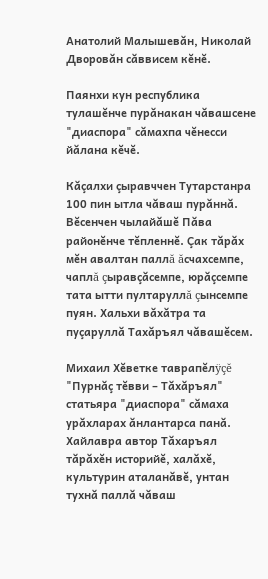Анатолий Малышевăн, Николай Дворовăн сăввисем кĕнĕ.

Паянхи кун республика тулашĕнче пурăнакан чăвашсене "диаспора" сăмахпа чĕнесси йăлана кĕчĕ.

Кăçалхи çыравччен Тутарстанра 100 пин ытла чăваш пурăннă. Вĕсенчен чылайăшĕ Пăва районĕнче тĕпленнĕ. Çак тăрăх мĕн авалтан паллă ăсчахсемпе, чаплă çыравçăсемпе, юрăçсемпе тата ытти пултаруллă çынсемпе пуян. Хальхи вăхăтра та пуçаруллă Тахăръял чăвашĕсем.

Михаил Хĕветке таврапĕлÿçĕ "Пурнăç тĕвви – Тăхăръял" статьяра "диаспора" сăмаха урăхларах ăнлантарса панă. Хайлавра автор Тăхаръял тăрăхĕн историйĕ, халăхĕ, культурин аталанăвĕ, унтан тухнă паллă чăваш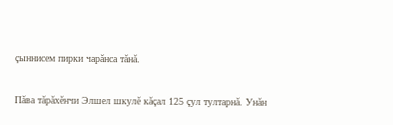çыннисем пирки чарăнса тăнă.

Пăва тăрăхĕнчи Элшел шкулĕ кăçал 125 çул тултарнă. Унăн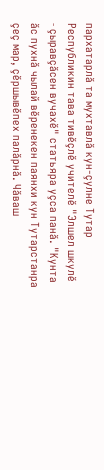пархатарлă та мухтавлă кун-çулне Тутар Республикин тава тивĕçлĕ учителĕ "Элшел шкулĕ - çыравçăсен вучахĕ" статьяра уçса панă. "Кунта ăс пухнă чылай вĕренекен паянхи кун Тутарстанра çеç мар, çĕршывĕпех палăрнă. Чăваш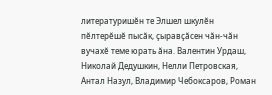литературишĕн те Элшел шкулĕн пĕлтерĕшĕ пысăк, çыравçăсен чăн-чăн вучахĕ теме юрать ăна. Валентин Урдаш, Николай Дедушкин, Нелли Петровская, Антал Назул, Владимир Чебоксаров, Роман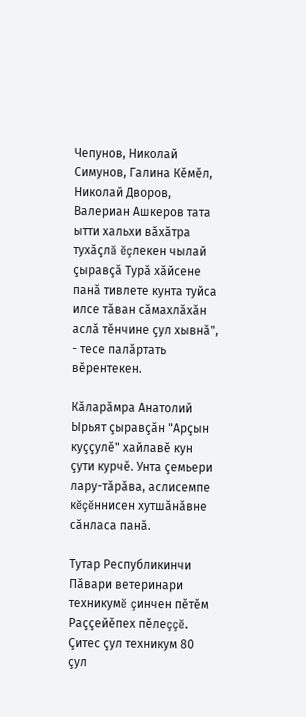Чепунов, Николай Симунов, Галина Кĕмĕл, Николай Дворов, Валериан Ашкеров тата ытти хальхи вăхăтра тухăçлă ĕçлекен чылай çыравçă Турă хăйсене панă тивлете кунта туйса илсе тăван сăмахлăхăн аслă тĕнчине çул хывнă", - тесе палăртать вĕрентекен.

Кăларăмра Анатолий Ырьят çыравçăн "Арçын куççулĕ" хайлавĕ кун çути курчĕ. Унта çемьери лару-тăрăва, аслисемпе кĕçĕннисен хутшăнăвне сăнласа панă.

Тутар Республикинчи Пăвари ветеринари техникумĕ çинчен пĕтĕм Раççейĕпех пĕлеççĕ. Çитес çул техникум 80 çул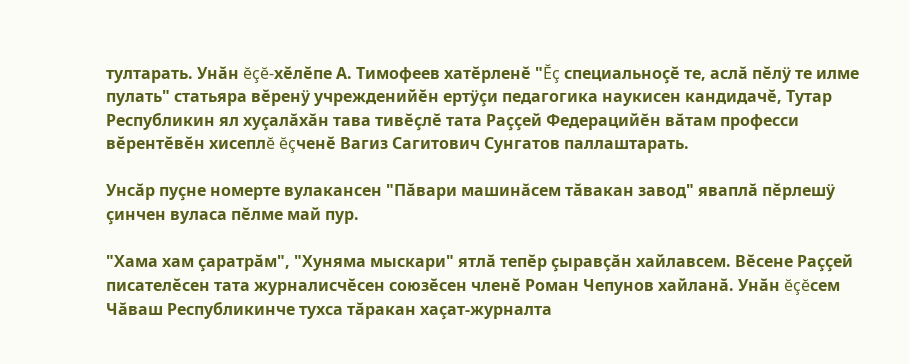тултарать. Унăн ĕçĕ-хĕлĕпе А. Тимофеев хатĕрленĕ "Ĕç специальноçĕ те, аслă пĕлÿ те илме пулать" статьяра вĕренÿ учрежденийĕн ертÿçи педагогика наукисен кандидачĕ, Тутар Республикин ял хуçалăхăн тава тивĕçлĕ тата Раççей Федерацийĕн вăтам професси вĕрентĕвĕн хисеплĕ ĕçченĕ Вагиз Сагитович Сунгатов паллаштарать.

Унсăр пуçне номерте вулакансен "Пăвари машинăсем тăвакан завод" яваплă пĕрлешÿ çинчен вуласа пĕлме май пур.

"Хама хам çаратрăм", "Хуняма мыскари" ятлă тепĕр çыравçăн хайлавсем. Вĕсене Раççей писателĕсен тата журналисчĕсен союзĕсен членĕ Роман Чепунов хайланă. Унăн ĕçĕсем Чăваш Республикинче тухса тăракан хаçат-журналта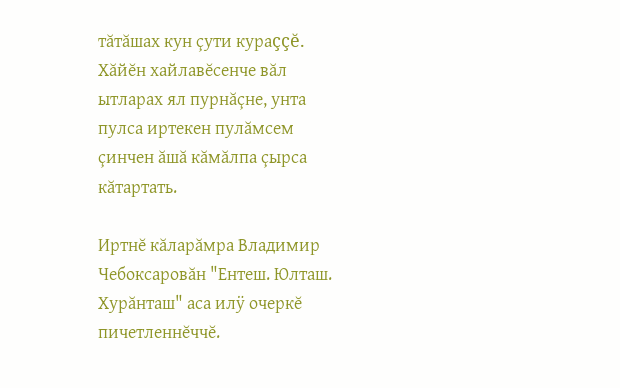тăтăшах кун çути кураççĕ. Хăйĕн хайлавĕсенче вăл ытларах ял пурнăçне, унта пулса иртекен пулăмсем çинчен ăшă кăмăлпа çырса кăтартать.

Иртнĕ кăларăмра Владимир Чебоксаровăн "Ентеш. Юлташ. Хурăнташ" аса илÿ очеркĕ пичетленнĕччĕ.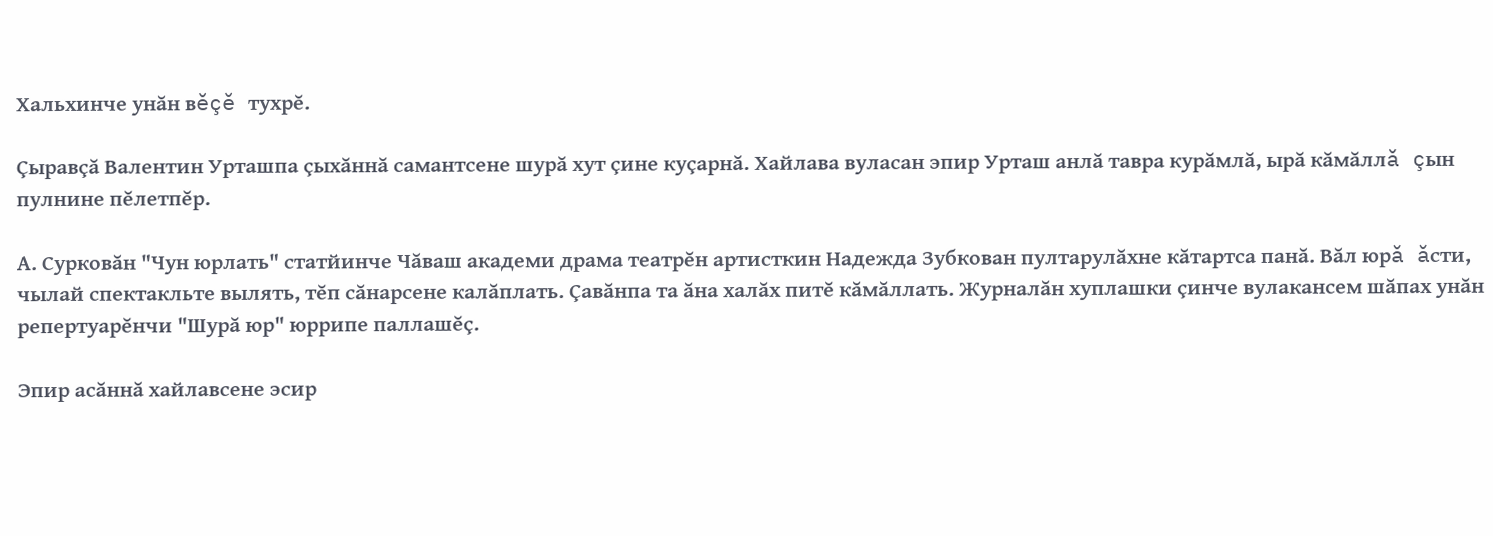Хальхинче унăн вĕçĕ тухрĕ.

Çыравçă Валентин Урташпа çыхăннă самантсене шурă хут çине куçарнă. Хайлава вуласан эпир Урташ анлă тавра курăмлă, ырă кăмăллă çын пулнине пĕлетпĕр.

А. Сурковăн "Чун юрлать" статйинче Чăваш академи драма театрĕн артисткин Надежда Зубкован пултарулăхне кăтартса панă. Вăл юрă ăсти, чылай спектакльте вылять, тĕп сăнарсене калăплать. Çавăнпа та ăна халăх питĕ кăмăллать. Журналăн хуплашки çинче вулакансем шăпах унăн репертуарĕнчи "Шурă юр" юррипе паллашĕç.

Эпир асăннă хайлавсене эсир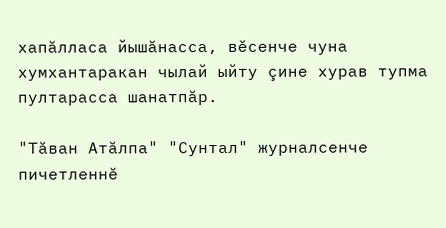хапăлласа йышăнасса, вĕсенче чуна хумхантаракан чылай ыйту çине хурав тупма пултарасса шанатпăр.

"Тăван Атăлпа" "Сунтал" журналсенче пичетленнĕ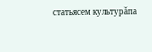статьясем культурăпа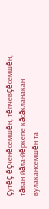çутĕç ĕçченĕсемшĕн, тĕпчевçĕсемшĕн, тăван йăла-йĕркепе кăсăкланакан вулакансемшĕн та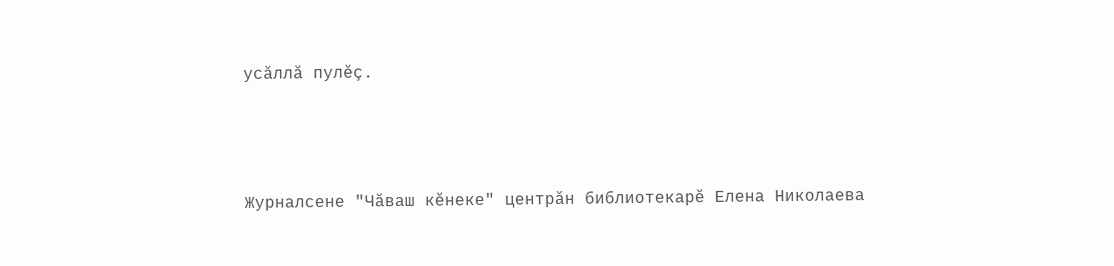усăллă пулĕç.



Журналсене "Чăваш кĕнеке" центрăн библиотекарĕ Елена Николаева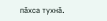пăхса тухнă.